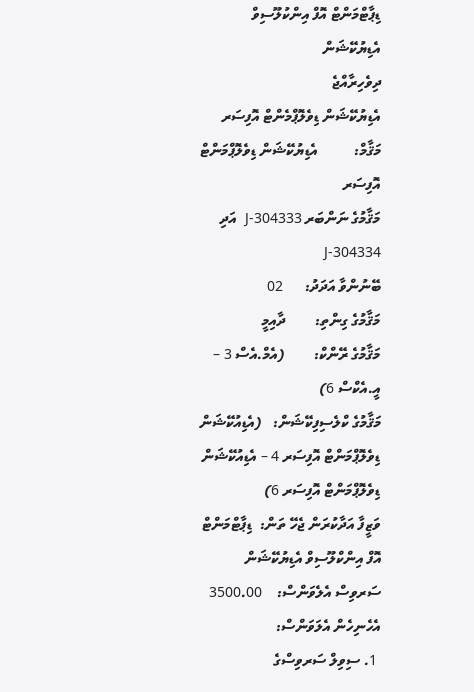ޑިޕާޓްމަންޓް އޮފް އިންކުލޫސިވް އެޑިޔުކޭޝަން
ދިވެހިރާއްޖެ
އެޑިޔުކޭޝަން ޑިވެލޮޕްމެންޓް އޮފިސަރ
މަޤާމް:          އެޑިޔުކޭޝަން ޑިވެލޮޕްމަންޓް އޮފިސަރ
މަޤާމުގެ ނަންބަރ J-304333  އަދި J-304334
ބޭނުންވާ އަދަދު:      02
މަޤާމުގެ ގިންތި:        ދާއިމީ
މަޤާމުގެ ރޭންކް:        (އެމް.އެސް 3 – އީ.އެކްސް 6)
މަޤާމުގެ ކްލެސިފިކޭޝަން:   (އެޑިއުކޭޝަން ޑިވެލޮޕްމަންޓް އޮފިސަރ 4 – އެޑިއުކޭޝަން ޑިވެލޮޕްމަންޓް އޮފިސަރ 6)
ވަޒީފާ އަދާކުރަން ޖެހޭ ތަން:  ޑިޕާޓްމަންޓް އޮފް އިންކްލޫސިވް އެޑިޔުކޭޝަން
ސަރވިސް އެލެވަންސް:    3500.00
އެހެނިހެން އެލަވަންސް:
 1. ސިވިލް ސަރވިސްގެ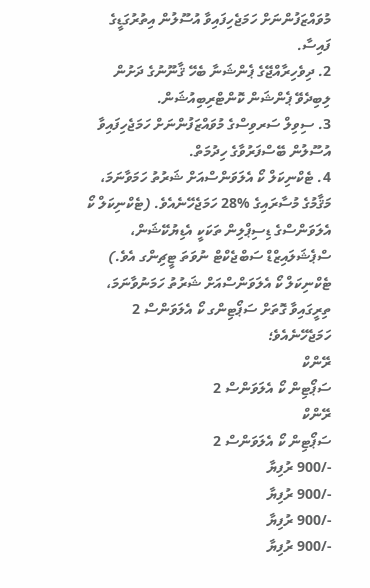މުވައްޒަފުންނަށް ހަމަޖެހިފައިވާ އުސޫލުން އިތުރުގަޑީގެ ފައިސާ.
2. ދިވެހިރާއްޖޭގެ ޕެންޝަނާ ބެހޭ ޤާނޫނުގެ ދަށުން ލިބިދެވޭ ޕެންޝަން ކޮންޓްރިބިއުޝަން.
3. ސިވިލް ސަރވިސްގެ މުވައްޒަފުންނަށް ހަމަޖެހިފައިވާ އުސޫލުން ބޭސްފަރުވާގެ ހިދުމަތް.
4. ޓެކްނިކަލް ކޯ އެލަވަންސްއަށް ޝަރުތު ހަމަވާނަމަ، މަޤާމުގެ މުސާރައިގެ %28 ހަމަޖެހޭނެއެވެ. (ޓެކްނިކަލް ކޯ އެލަވަންސްގެ ޑިސިޕްލިން ތަކަކީ އެޑިޔުކޭޝަން، ސްޕެޝަލައިޒްޑް ސަބްޖެކްޓް ނުވަތަ ޓީޗިންގ އެވެ.) ޓެކްނިކަލް ކޯ އެލަވަންސްއަށް ޝަރުތު ހަމަނުވާނަމަ، ތިރީގައިވާ ގޮތަށް ސަޕޯޓިންގ ކޯ އެލަވަންސް 2 ހަމަޖެހޭނެއެވެ؛
ރޭންކް
ސަޕޯޓިން ކޯ އެލަވަންސް 2
ރޭންކް
ސަޕޯޓިން ކޯ އެލަވަންސް 2
-/900 ރުފިޔާ
-/900 ރުފިޔާ
-/900 ރުފިޔާ
-/900 ރުފިޔާ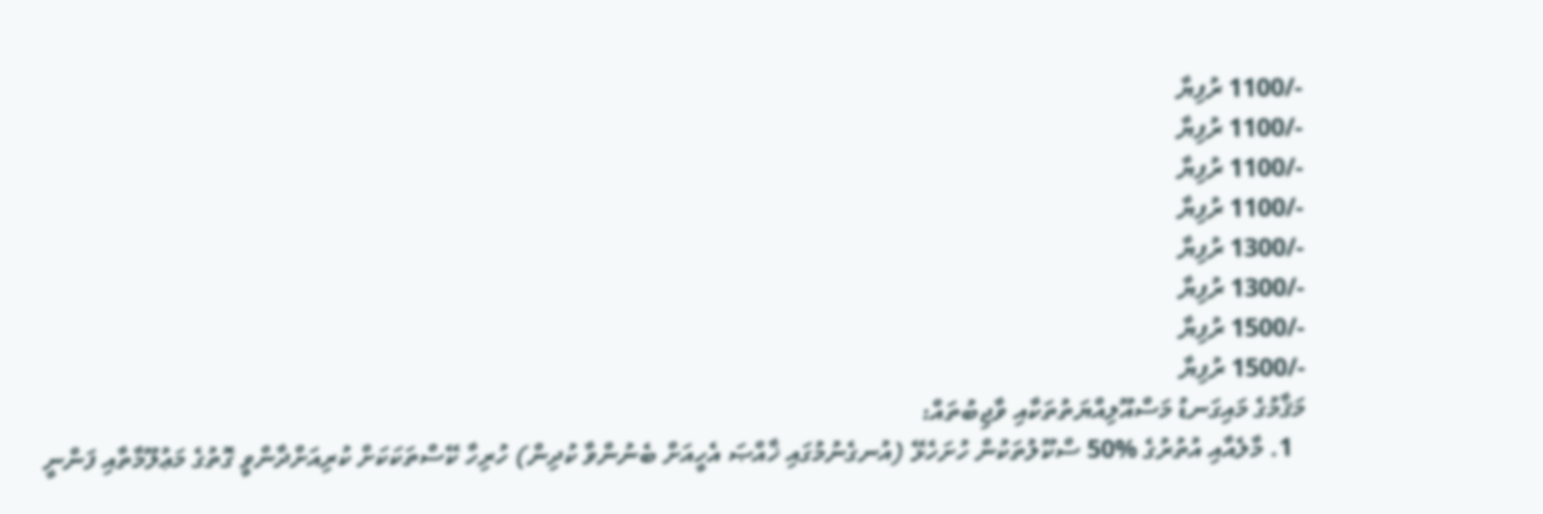-/1100 ރުފިޔާ
-/1100 ރުފިޔާ
-/1100 ރުފިޔާ
-/1100 ރުފިޔާ
-/1300 ރުފިޔާ
-/1300 ރުފިޔާ
-/1500 ރުފިޔާ
-/1500 ރުފިޔާ
މަޤާމުގެ މައިގަނޑު މަސްއޫލިއްޔަތުތަކާއި ވާޖިބުތައް:
  1. މާލެއާއި އުތުރުގެ %50 ސްކޫލުތަކުން ހުށަހެޅޭ (އުނގެނުމުގައި ޚާއްޞަ އެހީއަށް ބެނުންވާ ކުދިން) ހުރިހާ ކޭސްތަކަކަށް ކުރިއަށްދާންވީ ގޮތުގެ މަޢުލޫމާތާއި ފަންނީ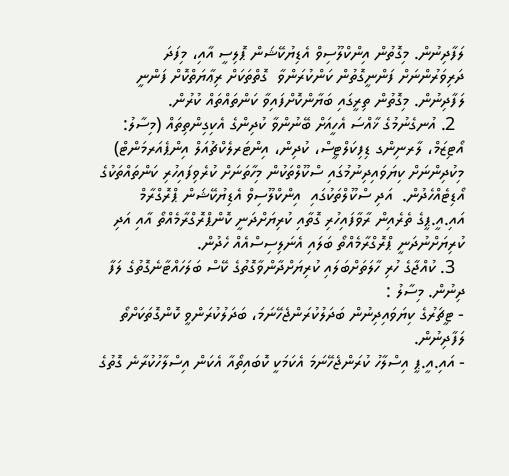ލަފާދިނުން. މިގޮތުން އިންކްލޫސިވް އެޑިޔުކޭޝަން ޕޮލިސީ އާއި، މިފަދަ ދަރިވަރުންނަށް ފަންނީގޮތުން ކަންކުރަންވާ  ގޮތްތަކަށް ރިޢާޔަތްކޮށް ފަންނީ ލަފާދިނުން. މިގޮތުން ތިރީގައި ބަޔާންކޮށްފައިވާ ކަންތައްތައް ކުރުން.
  2. އުނގެނުމުގެ ޚާއްސަ އެހީއަށް ބޭނުންވާ ކުދިންގެ އެކިގިންތިތައް (މިސާލު: އޯޓިޒަމް، ލާރނިންގ ޑިފިކަލްޓީސް، ކުދިން، އިންޓަރލެކްޗުއަލް އިންޕެއަރމަންޓް) މިކުދިންނަށް ކިޔަވައިދިނުމުގައި ސްކޫލްތަކުން މިހާތަނަށް ކުރެވިފައިހުރި ކަންތައްތަކުގެ އޯޑިޓެއްހެދުން.  އަދި ސްކޫލްތަކުގައި  އިންކްލޫސިވް އެޑިޔުކޭޝަން ޕްރޮގްރާމް އައި.އީ.ޕީގެ ތެރެއިން ރާވާފައިހުރި ގޮތާއި ކުރިޔަށްދަނީ ކޮންޕްރޮގްރާމެއްތޯ އާއި އަދި ކުރިޔަށްނުދަނީ ޕްރޮގްރާމެއްތޯ ބަލައި އެނަލިސިސްއެއް ހެދުން.
  3. ކުއްޖާގެ ހުރި ހާލަތަށްބަލައި ކުރިޔަށްދާންވާގޮތުގެ ކޭސް ބަލަހައްޓާނެގޮތުގެ ލަފާ ދިނުން. މިސާލު :
- ޓީޗަރުގެ ކިޔަވައިދިނުން ބަދަލުކުރަންޖެހޭނަމަ، ބަދަލުކުރަންވީ ކޮންގޮތަކަށްތޯ ލަފާދިނުން.
- އައި.އީ.ޕީ އިސްލާހު ކުރަންޖެހޭނަމަ އެކަމަކީ ކޮބައިތޯއާ އެކަން އިސްލާހުކުރާނެ ގޮތުގެ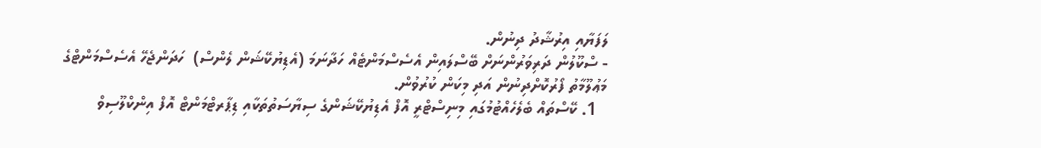ލަފަޔާއި އިރުޝާދު ދިނުން.
- ސްކޫލުން ދަރިވަރުންނަށް ބޭސްލައިން އެސެސްމަންޓެއް ހަދާނަމަ (އެޑިޔުކޭޝަން ލެންސް)  ހަދަންޖެހޭ އެސެސްމަންޓްގެ މަޢުލޫމާތު ފޯރުކޮށްދިނުން އަދި މިކަން ކުރުވުން.
  1. ކޭސްތައް ބެލެހެއްޓުމުގައި މިނިސްޓްރީ އޮފް އެޑިޔުކޭޝަންގެ ސިޔާސަތުތަކާއި ޑިޕާރޓްމަންޓް އޮފް އިންކްލޫސިވް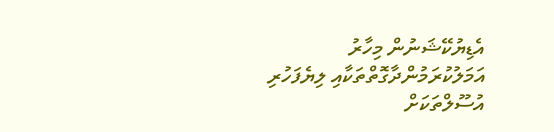އެޑިޔުކޭޝަނުން މިހާރު އަމަލުކުރަމުންދާގޮތްތަކާއި ލިޔެފަހުރި އުސޫލްތަކަށް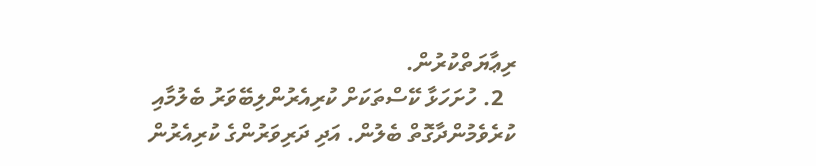ރިޢާޔަތްކުރުން.
  2. ހުށަހަޅާ ކޭސްތަކަށް ކުރިއެރުންލިބޭވަރު ބެލުމާއި ކުރެވެމުންދާގޮތް ބެލުން. އަދި ދަރިވަރުންގެ ކުރިއެރުން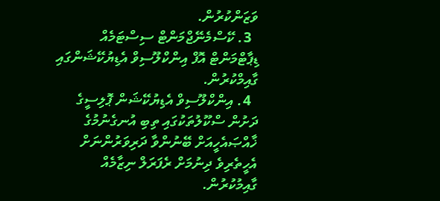ވަޒަންކުރުން.
  3. ކޭސްމެނޭޖްމަންޓް ސިސްޓަމެއް ޑިޕާޓްމަންޓް އޮފް އިންކްލޫސިވް އެޑިޔުކޭޝަންގައި ގާއިމްކުރުން.
  4. އިންކްލޫސިވް އެޑިޔުކޭޝަން ޕޮލިސީގެ ދަށުން ސްކޫލުތަކުގައި ތިބި އުނގެނުމުގެ ޚާއްޞައެހީއަށް ބޭނުންވާ ދަރިވަރުންނަށް އެހީތެރިވެ ދިނުމަށް ރެފަރަލް ނިޒާމެއް ގާއިމުކުރުން.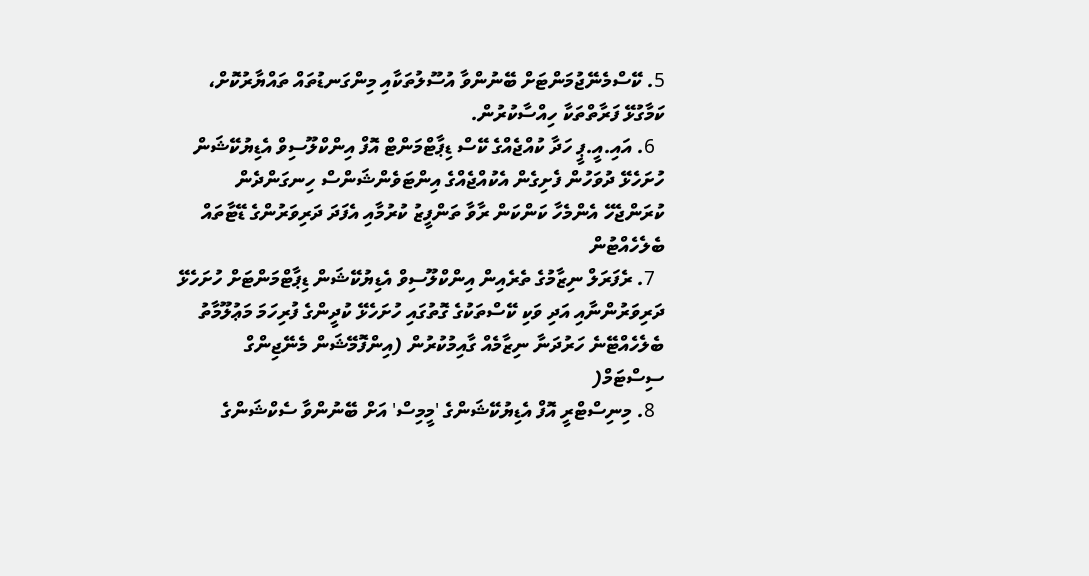5. ކޭސްމެނޭޖުމަންޓަށް ބޭނުންވާ އުސޫލުތަކާއި މިންގަނޑުތައް ތައްޔާރުކޮށް، ކަމާގުޅޭ ފަރާތްތަކާ ހިއްސާކުރުން.
  6. އައި.އީ.ޕީ ހަދާ ކުއްޖެއްގެ ކޭސް ޑިޕާޓްމަންޓް އޮފް އިންކްލޫސިވް އެޑިޔުކޭޝަން ހުށަހެޅޭ ދުވަހުން ފެށިގެން އެކުއްޖެއްގެ އިންޓަވެންޝަންސް ހިނގަންދެން ކުރަންޖެހޭ އެންމެހާ ކަންކަން ރާވާ ތަންފީޒު ކުރުމާއި އެފަދަ ދަރިވަރުންގެ ޑޭޓާތައް ބެލެހެއްޓުން
  7. ރެފަރަލް ނިޒާމުގެ ތެރެއިން އިންކްލޫސިވް އެޑިޔުކޭޝަން ޑިޕާޓްމަންޓަށް ހުށަހެޅޭ ދަރިވަރުންނާއި އަދި ވަކި ކޭސްތަކުގެ ގޮތުގައި ހުށަހެޅޭ ކުދީންގެ ފުރިހަމަ މަޢުލޫމާތު ބެލެހެއްޓޭނެ ހަރުދަނާ ނިޒާމެއް ގާއިމުކުރުން (އިންފޮމޭޝަން މެނޭޖިންގް ސިސްޓަމް(
  8. މިނިސްޓްރީ އޮފް އެޑިޔުކޭޝަންގެ 'މީމިސް' އަށް ބޭނުންވާ ސެކްޝަންގެ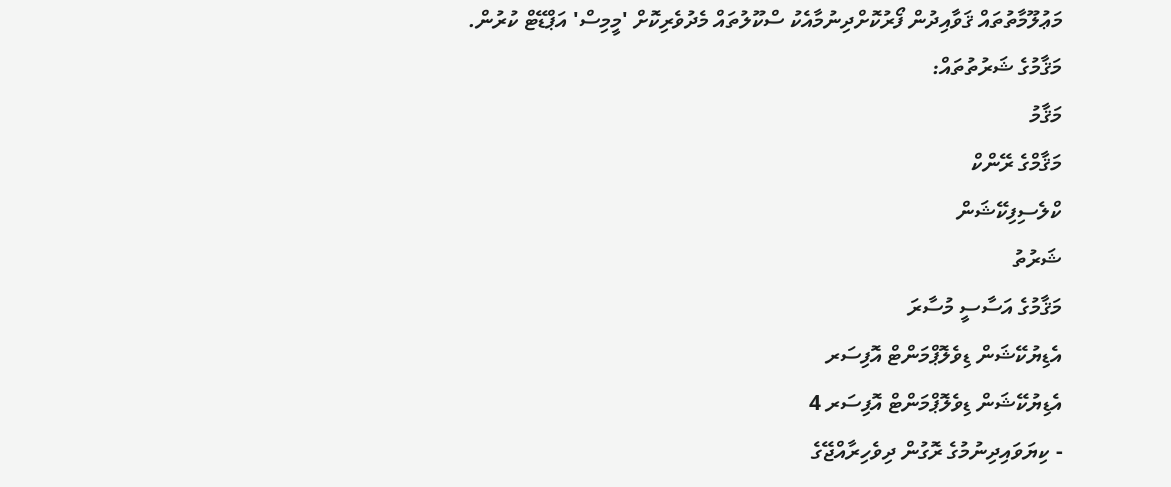މަޢުލޫމާތުތައް ޤަވާއިދުން ފޯރުކޮށްދިނުމާއެކު ސްކޫލުތައް މެދުވެރިކޮށް 'މީމިސް' އަޕްޑޭޓް ކުރުން.
މަޤާމުގެ ޝަރުތުތައް:
މަޤާމު
މަޤާމްގެ ރޭންކް
ކްލެސިފިކޭޝަން
ޝަރުތު
މަޤާމުގެ އަސާސީ މުސާރަ
އެޑިޔުކޭޝަން ޑިވެލޮޕްމަންޓް އޮފިސަރ
އެޑިޔުކޭޝަން ޑިވެލޮޕްމަންޓް އޮފިސަރ 4
- ކިޔަވައިދިނުމުގެ ރޮގުން ދިވެހިރާއްޖޭގެ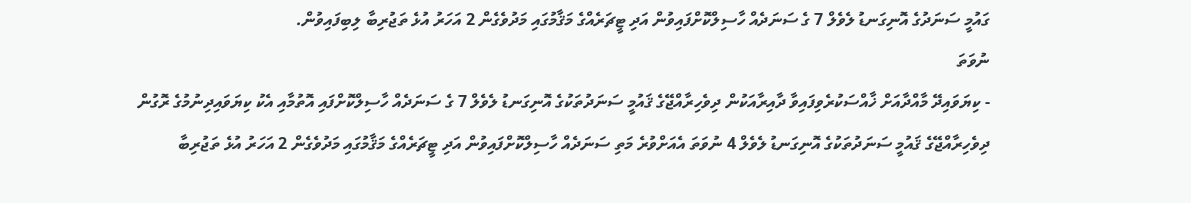ގައުމީ ސަނަދުގެ އޮނިގަނޑު ލެވެލް 7 ގެ ސަނަދެއް ހާސިލްކޮށްފައިވުން އަދި ޓީޗަރެއްގެ މަޤާމުގައި މަދުވެގެން 2 އަހަރު އުޅެ ތަޖުރިބާ ލިބިފައިވުން.
ނުވަތަ
- ކިޔަވައިދޭ މާއްދާއަށް ޚާއްސަކުރެވިފައިވާ ދާއިރާއަކުން ދިވެހިރާއްޖޭގެ ޤައުމީ ސަނަދުތަކުގެ އޮނިގަނޑު ލެވެލް 7 ގެ ސަނަދެއް ހާސިލްކޮށްފައި އޮތުމާއި އެކު ކިޔަވައިދިނުމުގެ ރޮގުން ދިވެހިރާއްޖޭގެ ޤައުމީ ސަނަދުތަކުގެ އޮނިގަނޑު ލެވެލް 4 ނުވަތަ އެއަށްވުރެ މަތި ސަނަދެއް ހާސިލްކޮށްފައިވުން އަދި ޓީޗަރެއްގެ މަޤާމުގައި މަދުވެގެން 2 އަހަރު އުޅެ ތަޖުރިބާ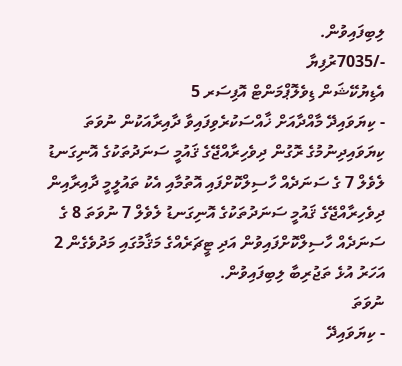ލިބިފައިވުން.
-/7035ރުފިޔާ
އެޑިޔުކޭޝަން ޑިވެލޮޕްމަންޓް އޮފިސަރ 5
- ކިޔަވައިދޭ މާއްދާއަށް ޚާއްސަކުރެވިފައިވާ ދާއިރާއަކުން ނުވަތަ ކިޔަވައިދިނުމުގެ ރޮގުން ދިވެހިރާއްޖޭގެ ޤައުމީ ސަނަދުތަކުގެ އޮނިގަނޑު ލެވެލް 7 ގެ ސަނަދެއް ހާސިލްކޮށްފައި އޮތުމާއި އެކު ތައުލީމީ ދާއިރާއިން ދިވެހިރާއްޖޭގެ ޤައުމީ ސަނަދުތަކުގެ އޮނިގަނޑު ލެވެލް 7 ނުވަތަ 8 ގެ ސަނަދެއް ހާސިލްކޮށްފައިވުން އަދި ޓީޗަރެއްގެ މަޤާމުގައި މަދުވެގެން 2 އަހަރު އުޅެ ތަޖުރިބާ ލިބިފައިވުން.
ނުވަތަ
- ކިޔަވައިދޭ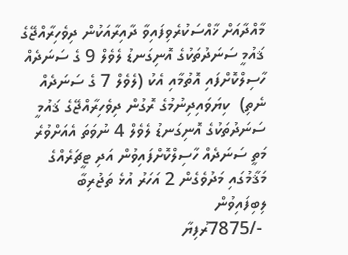މާއްދާއަށް ޚާއްސަކުރެވިފައިވާ ދާއިރާއަކުން ދިވެހިރާއްޖޭގެ ޤައުމީ ސަނަދުތަކުގެ އޮނިގަނޑު ލެވެލް 9 ގެ ސަނަދެއް ހާސިލްކޮށްފައި އޮތުމާއި އެކު (ލެވެލް 7 ގެ ސަނަދެއް ނެތި)  ކިޔަވައިދިނުމުގެ ރޮގުން ދިވެހިރާއްޖޭގެ ޤައުމީ ސަނަދުތަކުގެ އޮނިގަނޑު ލެވެލް 4 ނުވަތަ އެއަށްވުރެ މަތީ ސަނަދެއް ހާސިލްކޮށްފައިވުން އަދި ޓީޗަރެއްގެ މަޤާމުގައި މަދުވެގެން 2 އަހަރު އުޅެ ތަޖުރިބާ ލިބިފައިވުން
 -/7875ރުފިޔާ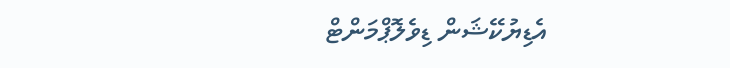އެޑިޔުކޭޝަން ޑިވެލޮޕްމަންޓް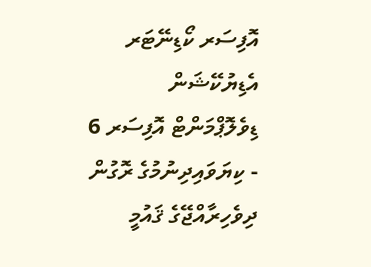އޮފިސަރ ކޯޑިނޭޓަރ
އެޑިޔުކޭޝަން ޑިވެލޮޕްމަންޓް އޮފިސަރ 6
- ކިޔަވައިދިނުމުގެ ރޮގުން ދިވެހިރާއްޖޭގެ ޤައުމީ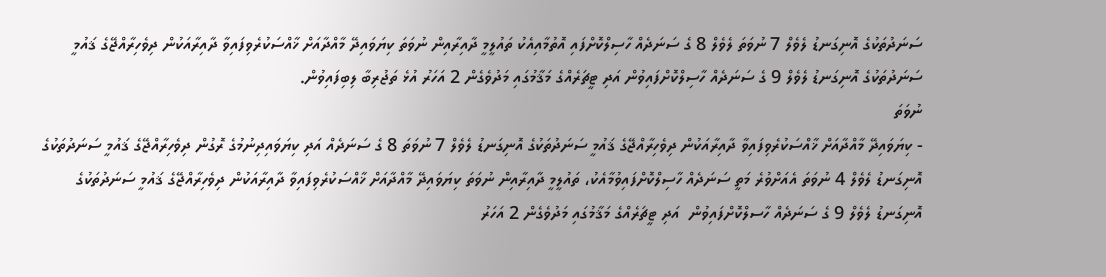ސަނަދުތަކުގެ އޮނިގަނޑު ލެވެލް 7 ނުވަތަ ލެވެލް 8 ގެ ސަނަދެއް ހާސިލްކޮށްފައި އޮތުމާއިއެކު ތައުލީމީ ދާއިރާއިން ނުވަތަ ކިޔަވައިދޭ މާއްދާއަށް ޚާއްސަކުރެވިފައިވާ ދާއިރާއަކުން ދިވެހިރާއްޖޭގެ ޤައުމީ ސަނަދުތަކުގެ އޮނިގަނޑު ލެވެލް 9 ގެ ސަނަދެއް ހާސިލްކޮށްފައިވުން އަދި ޓީޗަރެއްގެ މަޤާމުގައި މަދުވެގެން 2 އަހަރު އުޅެ ތަޖުރިބާ ލިބިފައިވުން.
ނުވަތަ
- ކިޔަވައިދޭ މާއްދާއަށް ޚާއްސަކުރެވިފައިވާ ދާއިރާއަކުން ދިވެހިރާއްޖޭގެ ޤައުމީ ސަނަދުތަކުގެ އޮނިގަނޑު ލެވެލް 7 ނުވަތަ 8 ގެ ސަނަދެއް އަދި ކިޔަވައިދިނުމުގެ ރޮގުން ދިވެހިރާއްޖޭގެ ޤައުމީ ސަނަދުތަކުގެ އޮނިގަނޑު ލެވެލް 4 ނުވަތަ އެއަށްވުރެ މަތީ ސަނަދެއް ހާސިލްކޮށްފައިވުމާއެކު، ތައުލީމީ ދާއިރާއިން ނުވަތަ ކިޔަވައިދޭ މާއްދާއަށް ޚާއްސަކުރެވިފައިވާ ދާއިރާއަކުން ދިވެހިރާއްޖޭގެ ޤައުމީ ސަނަދުތަކުގެ އޮނިގަނޑު ލެވެލް 9 ގެ ސަނަދެއް ހާސލްކޮށްފައިވުން  އަދި ޓީޗަރެއްގެ މަޤާމުގައި މަދުވެގެން 2 އަހަރު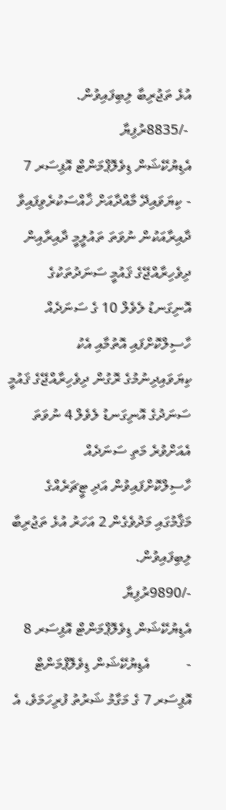އުޅެ ތަޖުރިބާ ލިބިފައިވުން.
 -/8835ރުފިޔާ
އެޑިޔުކޭޝަން ޑިވެލޮޕްމަންޓް އޮފިސަރ 7
- ކިޔަވައިދޭ މާއްދާއަށް ޚާއްސަކުރެވިފައިވާ ދާއިރާއަކުން ނުވަތަ ތައުލީމީ ދާއިރާއިން ދިވެހިރާއްޖޭގެ ޤައުމީ ސަނަދުތަކުގެ އޮނިގަނޑު ލެވެލް 10 ގެ ސަނަދެއް ހާސިލްކޮށްފައި އޮތުމާއި އެކު ކިޔަވައިދިނުމުގެ ރޮގުން ދިވެހިރާއްޖޭގެ ޤައުމީ ސަނަދުގެ އޮނިގަނޑު ލެވެލް 4 ނުވަތަ އެއަށްވުރެ މަތި ސަނަދެއް ހާސިލްކޮށްފައިވުން އަދި ޓީޗަރެއްގެ މަޤާމުގައި މަދުވެގެން 2 އަހަރު އުޅެ ތަޖުރިބާ ލިބިފައިވުން.
-/9890ރުފިޔާ
އެޑިޔުކޭޝަން ޑިވެލޮޕްމަންޓް އޮފިސަރ 8
-          އެޑިޔުކޭޝަން ޑިވެލޮޕްމަންޓް އޮފިސަރ 7 ގެ މަގާމު ޝަރުތު ފުރިހަމަވެ، އެ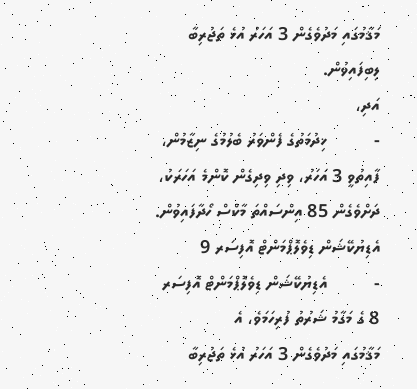މަޤާމުގައި މަދުވެގެން 3 އަހަރު އުޅެ ތަޖުރިބާ ލިބިފައިވުން.
އަދި،
-          ޚިދުމަތުގެ ފެންވަރު ބެލުމުގެ ނިޒާމުން، ފާއިތުވީ 3 އަހަރު، ވިދި ވިދިގެން ކޮންމެ އަހަރަކު، ދަށްވެގެން 85 އިންސައްތަ މާކްސް ހޯދާފައިވުން.
އެޑިޔުކޭޝަން ޑިވެލޮޕްމަންޓް އޮފިސަރ 9
-          އެޑިޔުކޭޝަން ޑިވެލޮޕްމަންޓް އޮފިސަރ 8 ގެ މަގާމު ޝަރުތު ފުރިހަމަވެ، އެ
މަޤާމުގައި މަދުވެގެން 3 އަހަރު އުޅެ ތަޖުރިބާ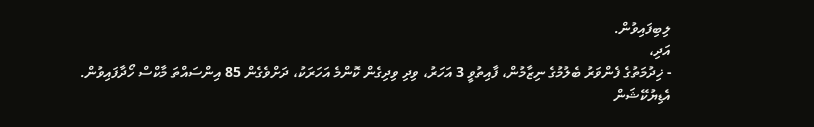ލިބިފައިވުން.
އަދި،
- ޚިދުމަތުގެ ފެންވަރު ބެލުމުގެ ނިޒާމުން، ފާއިތުވީ 3 އަހަރު، ވިދި ވިދިގެން ކޮންމެ އަހަރަކު، ދަށްވެގެން 85 އިންސައްތަ މާކްސް ހޯދާފައިވުން.
އެޑިޔުކޭޝަން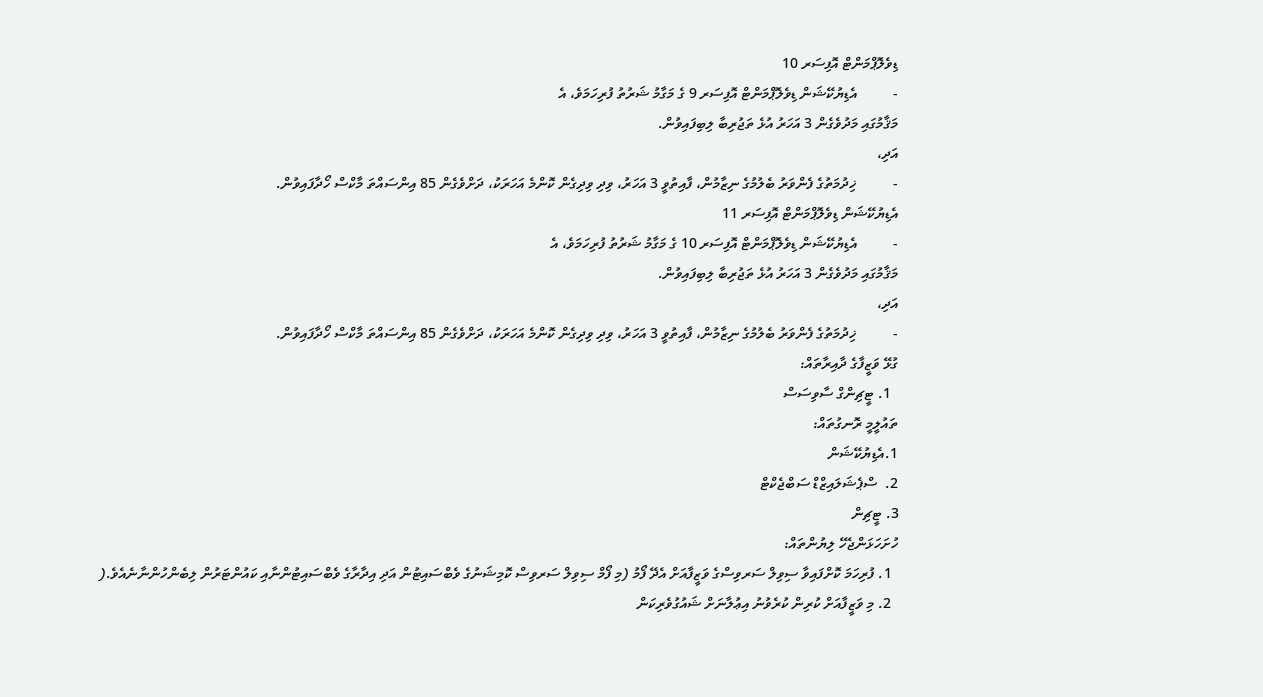ޑިވެލޮޕްމަންޓް އޮފިސަރ 10
-          އެޑިޔުކޭޝަން ޑިވެލޮޕްމަންޓް އޮފިސަރ 9 ގެ މަގާމު ޝަރުތު ފުރިހަމަވެ، އެ
މަޤާމުގައި މަދުވެގެން 3 އަހަރު އުޅެ ތަޖުރިބާ ލިބިފައިވުން.
އަދި،
-          ޚިދުމަތުގެ ފެންވަރު ބެލުމުގެ ނިޒާމުން، ފާއިތުވީ 3 އަހަރު، ވިދި ވިދިގެން ކޮންމެ އަހަރަކު، ދަށްވެގެން 85 އިންސައްތަ މާކްސް ހޯދާފައިވުން.
އެޑިޔުކޭޝަން ޑިވެލޮޕްމަންޓް އޮފިސަރ 11
-          އެޑިޔުކޭޝަން ޑިވެލޮޕްމަންޓް އޮފިސަރ 10 ގެ މަގާމު ޝަރުތު ފުރިހަމަވެ، އެ
މަޤާމުގައި މަދުވެގެން 3 އަހަރު އުޅެ ތަޖުރިބާ ލިބިފައިވުން.
އަދި،
-          ޚިދުމަތުގެ ފެންވަރު ބެލުމުގެ ނިޒާމުން، ފާއިތުވީ 3 އަހަރު، ވިދި ވިދިގެން ކޮންމެ އަހަރަކު، ދަށްވެގެން 85 އިންސައްތަ މާކްސް ހޯދާފައިވުން.
ގުޅޭ ވަޒީފާގެ ދާއިރާތައް:
  1. ޓީޗިންގް ސާވިސަސް
ތައުލީމީ ރޮނގުތައް:
1.އެޑިޔުކޭޝަން
2.  ސްޕެޝަލައިޒްޑް ސަބްޖެކްޓް
3. ޓީޗިން
ހުށަހަޅަންޖެހޭ ލިޔުންތައް:
  1. ފުރިހަމަ ކޮށްފައިވާ ސިވިލް ސަރވިސްގެ ވަޒީފާއަށް އެދޭ ފޯމު (މި ފޯމް ސިވިލް ސަރވިސް ކޮމިޝަނުގެ ވެބްސައިޓުން އަދި އިދާރާގެ ވެބްސައިޓުންނާއި ކައުންޓަރުން ލިބެންހުންނާނެއެވެ.(
  2. މި ވަޒީފާއަށް ކުރިން ކުރެވުނު އިޢުލާނަށް ޝައުގުވެރިކަން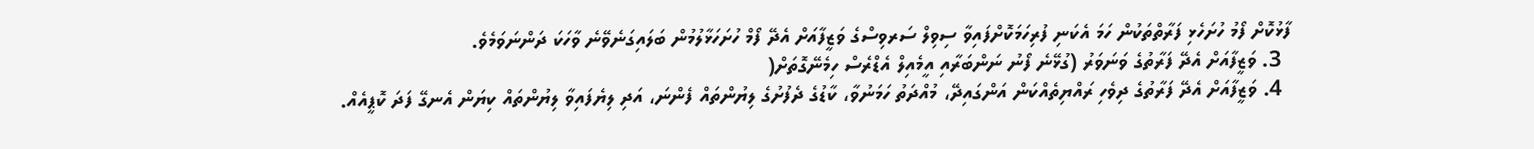ފާޅުކޮށް ފޯމު ހުށަހެޅި ފަރާތްތަކުން ހަމަ އެކަނި ފުރިހަމަކޮށްފައިވާ ސިވިލް ސަރވިސްގެ ވަޒީފާއަށް އެދޭ ފޯމް ހުށަހަޅާލުމުން ބަލައިގަނެވޭނެ ވާހަކަ ދަންނަވަމެވެ.
  3. ވަޒީފާއަށް އެދޭ ފަރާތުގެ ވަނަވަރު (ގުޅޭނެ ފޯނު ނަންބަރާއި އީމެއިލް އެޑްރެސް ހިމެނޭގޮތަށް(
  4. ވަޒީފާއަށް އެދޭ ފަރާތުގެ ދިވެހި ރައްޔިތެއްކަން އަންގައިދޭ، މުއްދަތު ހަމަނުވާ، ކާޑުގެ ދެފުށުގެ ލިޔުންތައް ފެންނަ، އަދި ލިޔެފައިވާ ލިޔުންތައް ކިޔަން އެނގޭ ފަދަ ކޮޕީއެއް.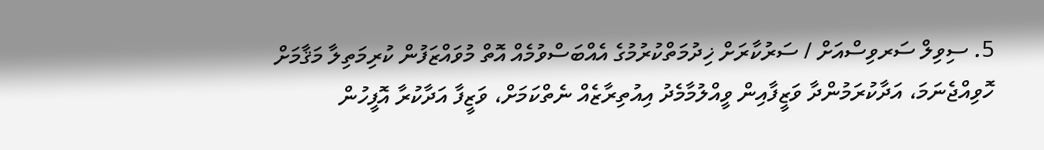5. ސިވިލް ސަރވިސްއަށް / ސަރުކާރަށް ޚިދުމަތްކުރުމުގެ އެއްބަސްވުމެއް އޮތް މުވައްޒަފުން ކުރިމަތިލާ މަޤާމަށް ހޮވިއްޖެނަމަ، އަދާކުރަމުންދާ ވަޒީފާއިން ވީއްލުމާމެދު އިއުތިރާޒެއް ނެތްކަމަށް، ވަޒީފާ އަދާކުރާ އޮފީހުން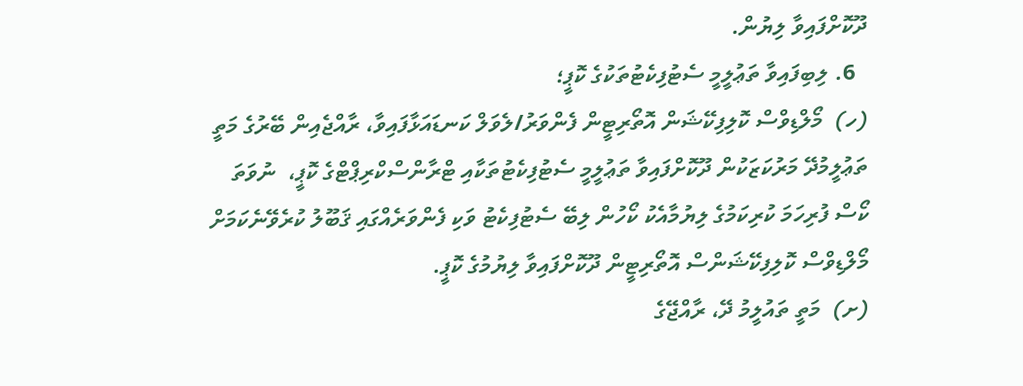ދޫކޮށްފައިވާ ލިޔުން.
  6. ލިބިފައިވާ ތަޢުލީމީ ސެޓުފިކެޓުތަކުގެ ކޮޕީ؛
(ހ)  މޯލްޑިވްސް ކޮލިފިކޭޝަން އޮތޯރިޓީން ފެންވަރު/ލެވަލް ކަނޑައަޅާފައިވާ، ރާއްޖެއިން ބޭރުގެ މަތީ ތަޢުލީމުދޭ މަރުކަޒަކުން ދޫކޮށްފައިވާ ތަޢުލީމީ ސެޓުފިކެޓުތަކާއި ޓްރާންސްކްރިޕްޓްގެ ކޮޕީ،  ނުވަތަ ކޯސް ފުރިހަމަ ކުރިކަމުގެ ލިޔުމާއެކު ކޯހުން ލިބޭ ސެޓުފިކެޓު ވަކި ފެންވަރެއްގައި ޤަބޫލު ކުރެވޭނެކަމަށް މޯލްޑިވްސް ކޮލިފިކޭޝަންސް އޮތޯރިޓީން ދޫކޮށްފައިވާ ލިޔުމުގެ ކޮޕީ.
(ށ)  މަތީ ތައުލީމު ދޭ، ރާއްޖޭގެ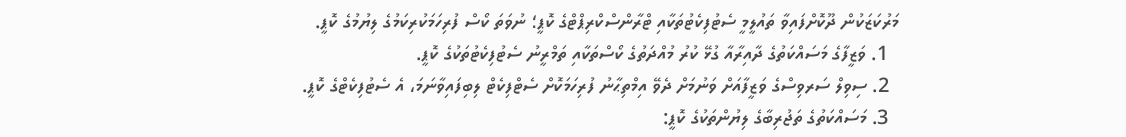މަރުކަޒަކުން ދޫކޮށްފައިވާ ތައުލީމީ ސެޓުފިކެޓުތަކާއި ޓްރާންސްކްރިޕްޓްގެ ކޮޕީ؛ ނުވަތަ ކޯސް ފުރިހަމަކުރިކަމުގެ ލިޔުމުގެ ކޮޕީ.
  1. ވަޒީފާގެ މަސައްކަތުގެ ދާއިރާއާ ގުޅޭ ކުރު މުއްދަތުގެ ކޯސްތަކާއި ތަމްރީނު ސެޓުފިކެޓުތަކުގެ ކޮޕީ.
  2. ސިވިލް ސަރވިސްގެ ވަޒީފާއަށް ވަނުމަށް ދެވޭ އިމްތިޙާނު ފުރިހަމަކޮށް ސެޓްފިކެޓް ލިބިފައިވާނަމަ، އެ ސެޓުފިކެޓްގެ ކޮޕީ.
  3. މަސައްކަތުގެ ތަޖުރިބާގެ ލިޔުންތަކުގެ ކޮޕީ: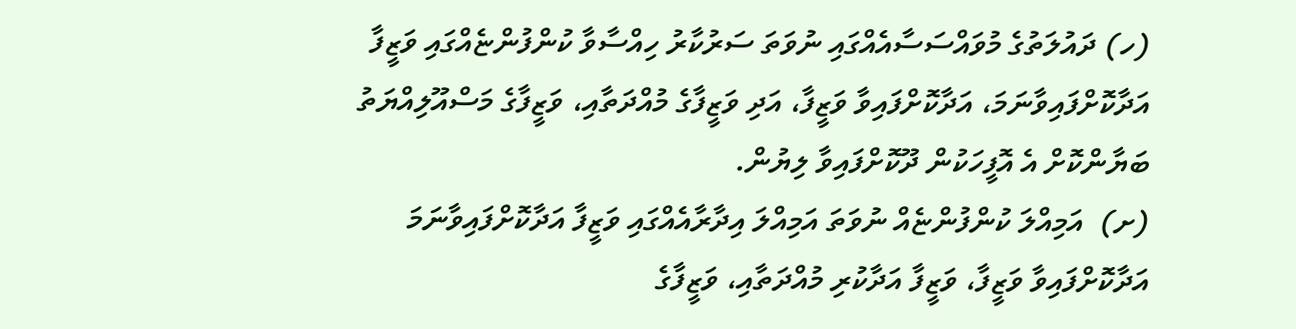(ހ) ދައުލަތުގެ މުވައްސަސާއެއްގައި ނުވަތަ ސަރުކާރު ހިއްސާވާ ކުންފުންޏެއްގައި ވަޒީފާ އަދާކޮށްފައިވާނަމަ، އަދާކޮށްފައިވާ ވަޒީފާ، އަދި ވަޒީފާގެ މުއްދަތާއި، ވަޒީފާގެ މަސްއޫލިއްޔަތު ބަޔާންކޮށް އެ އޮފީހަކުން ދޫކޮށްފައިވާ ލިޔުން.
(ށ)  އަމިއްލަ ކުންފުންޏެއް ނުވަތަ އަމިއްލަ އިދާރާއެއްގައި ވަޒީފާ އަދާކޮށްފައިވާނަމަ އަދާކޮށްފައިވާ ވަޒީފާ، ވަޒީފާ އަދާކުރި މުއްދަތާއި، ވަޒީފާގެ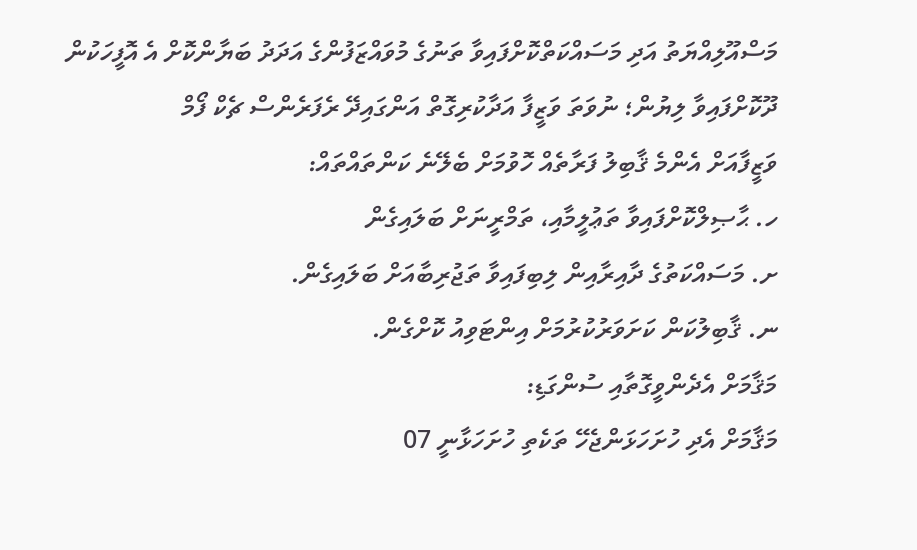މަސްއޫލިއްޔަތު އަދި މަސައްކަތްކޮށްފައިވާ ތަނުގެ މުވައްޒަފުންގެ އަދަދު ބަޔާންކޮށް އެ އޮފީހަކުން ދޫކޮށްފައިވާ ލިޔުން؛ ނުވަތަ ވަޒީފާ އަދާކުރިގޮތް އަންގައިދޭ ރެފަރެންސް ޗެކް ފޯމް
ވަޒީފާއަށް އެންމެ ޤާބިލު ފަރާތެއް ހޮވުމަށް ބެލޭނެ ކަންތައްތައް:
ހ. ޙާޞިލްކޮށްފައިވާ ތަޢުލީމާއި، ތަމްރީނަށް ބަލައިގެން
ށ. މަސައްކަތުގެ ދާއިރާއިން ލިބިފައިވާ ތަޖުރިބާއަށް ބަލައިގެން.
ނ. ޤާބިލުކަން ކަށަވަރުކުރުމަށް އިންޓަވިއު ކޮށްގެން.
މަޤާމަށް އެދެންވީގޮތާއި ސުންގަޑި:
މަޤާމަށް އެދި ހުށަހަޅަންޖެހޭ ތަކެތި ހުށަހަޅާނީ 07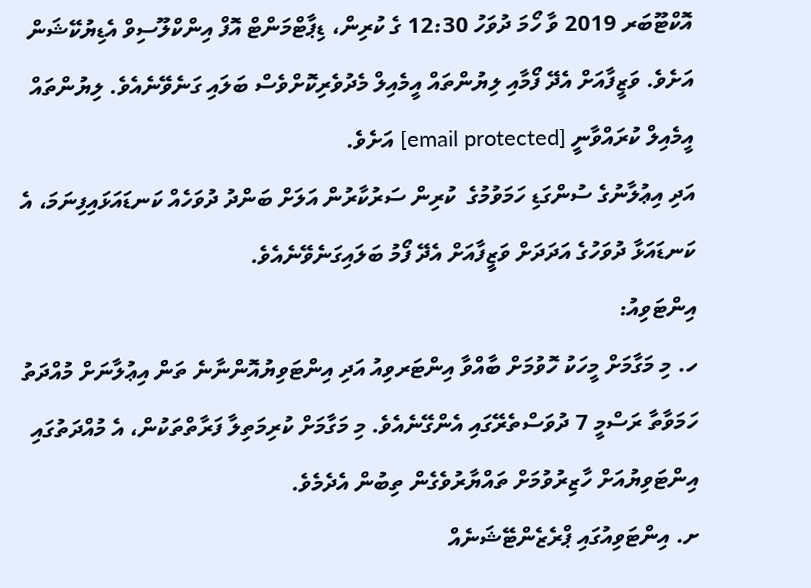އޮކްޓޫބަރ 2019 ވާ ހޯމަ ދުވަހު 12:30 ގެ ކުރިން، ޑިޕާޓްމަންޓް އޮފް އިންކްލޫސިވް އެޑިޔުކޭޝަން އަށެވެ. ވަޒީފާއަށް އެދޭ ފޯމާއި ލިޔުންތައް އީމެއިލް މެދުވެރިކޮށްވެސް ބަލައި ގަނެވޭނެއެވެ. ލިޔުންތައް އީމެއިލް ކުރައްވާނީ [email protected] އަށެވެ.
އަދި އިޢުލާނުގެ ސުންގަޑި ހަމަވުމުގެ  ކުރިން ސަރުކާރުން އަލަށް ބަންދު ދުވަހެއް ކަނޑައަޅައިފިނަމަ، އެ ކަނޑައަޅާ ދުވަހުގެ އަދަދަށް ވަޒީފާއަށް އެދޭ ފޯމު ބަލައިގަނެވޭނެއެވެ.
އިންޓަވިއު:
ހ. މި މަގާމަށް މީހަކު ހޮވުމަށް ބާއްވާ އިންޓަރވިއު އަދި އިންޓަވިޔުއޮންނާނެ ތަން އިޢުލާނަށް މުއްދަތު ހަމަވާތާ ރަސްމީ 7 ދުވަސްތެރޭގައި އެންގޭނެއެވެ. މި މަގާމަށް ކުރިމަތިލާ ފަރާތްތަކުން، އެ މުއްދަތުގައި އިންޓަވިޔުއަށް ހާޒިރުވުމަށް ތައްޔާރުވެގެން ތިބުން އެދެމެވެ.
ށ. އިންޓަވިއުގައި ޕްރެޒެންޓޭޝަނެއް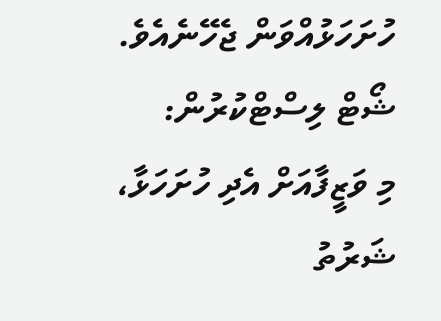ހުށަހަޅުއްވަން ޖެހޭނެއެވެ.
ޝޯޓް ލިސްޓްކުރުން:
މި ވަޒީފާއަށް އެދި ހުށަހަޅާ، ޝަރުތު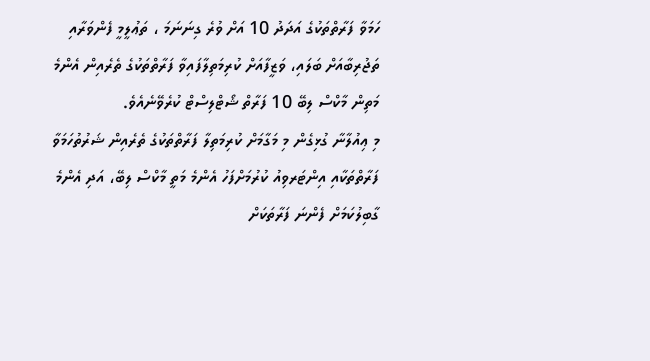ހަމަވާ ފަރާތްތަކުގެ އަދަދު 10 އަށް ވުރެ ގިނަނަމަ ، ތަޢުލީމީ ފެންވަރާއި ތަޖުރިބާއަށް ބަލައި، ވަޒީފާއަށް ކުރިމަތިލާފައިވާ ފަރާތްތަކުގެ ތެރެއިން އެންމެ މަތިން މާކްސް ލިބޭ 10 ފަރާތް ޝޯޓްލިސްޓް ކުރެވޭނެއެވެ.
މި ޢިއުލާނާ ގުޅިގެން މި މަގާމަށް ކުރިމަތިލާ ފަރާތްތަކުގެ ތެރެއިން ޝަރުތުހަމަވާ ފަރާތްތަކާއި އިންޓަރވިއު ކުރުމަށްފަހު އެންމެ މަތީ މާކްސް ލިބޭ، އަދި އެންމެ ގާބިލުކަމަށް ފެންނަ ފަރާތަކަށް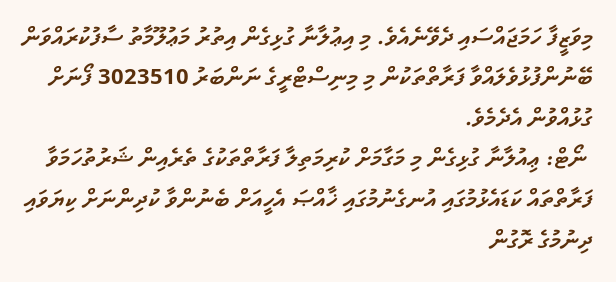މިވަޒީފާ ހަމަޖައްސައި ދެވޭނެއެވެ. މި އިޢުލާނާ ގުޅިގެން އިތުރު މަޢުލޫމާތު ސާފުކުރައްވަން ބޭނުންފުޅުވެލައްވާ ފަރާތްތަކުން މި މިނިސްޓްރީގެ ނަންބަރު 3023510 ފޯނަށް ގުޅުއްވުން އެދެމެވެ.
 ނޯޓް: ޢިއުލާނާ ގުޅިގެން މި މަގާމަށް ކުރިމަތިލާ ފަރާތްތަކުގެ ތެރެއިން ޝަރުތުހަމަވާ ފަރާތްތައް ކަޑައެޅުމުގައި އުނގެނުމުގައި ޚާއްޞަ އެހީއަށް ބެނުންވާ ކުދިންނަށް ކިޔަވައި ދިނުމުގެ ރޮގުން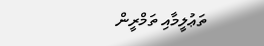ތަޢުލީމާއި ތަމްރީން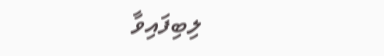ލިބިފައިވާ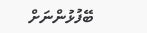ބޭފުޅުންނަށް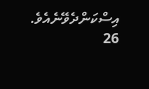އިސްކަންދެވޭނެއެވެ.
26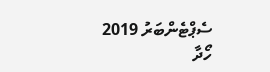ސެޕްޓެންބަރު 2019
ހޯދާ